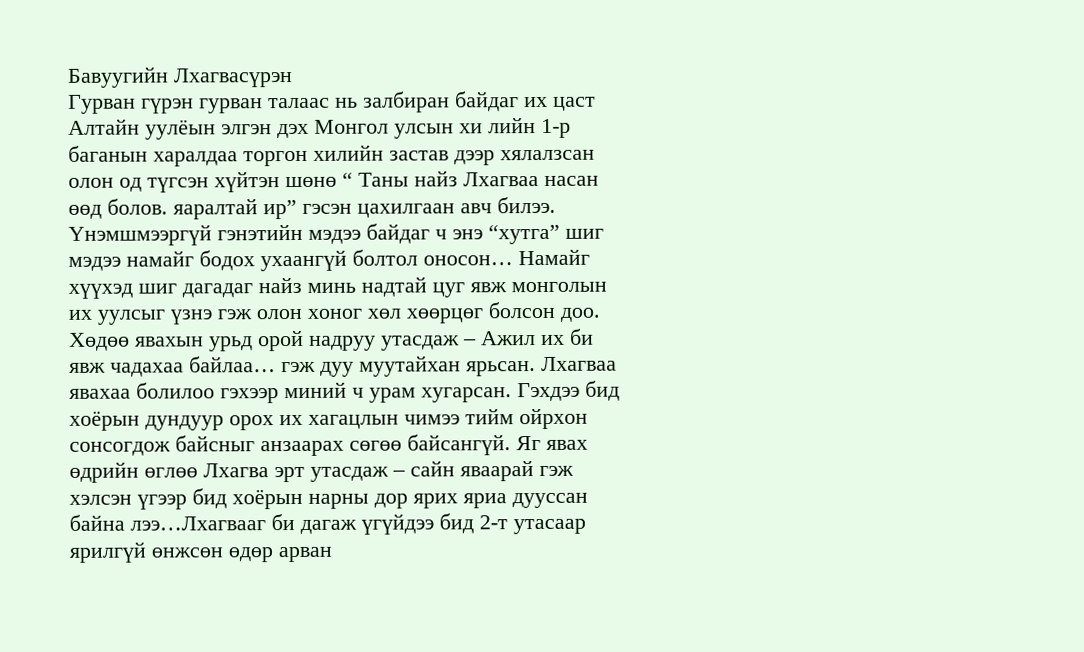Бавуугийн Лхагвасүрэн
Гурван гүрэн гурван талаас нь залбиран байдаг их цаст Алтайн уулёын элгэн дэх Монгол улсын хи лийн 1-р баганын харалдаа торгон хилийн застав дээр хялалзсан олон од түгсэн хүйтэн шөнө “ Таны найз Лхагваа насан өөд болов. яаралтай ир” гэсэн цахилгаан авч билээ. Үнэмшмээргүй гэнэтийн мэдээ байдаг ч энэ “хутга” шиг мэдээ намайг бодох ухаангүй болтол оносон… Намайг хүүхэд шиг дагадаг найз минь надтай цуг явж монголын их уулсыг үзнэ гэж олон хоног хөл хөөрцөг болсон доо. Хөдөө явахын урьд орой надруу утасдаж – Ажил их би явж чадахаа байлаа… гэж дуу муутайхан ярьсан. Лхагваа явахаа болилоо гэхээр миний ч урам хугарсан. Гэхдээ бид хоёрын дундуур орох их хагацлын чимээ тийм ойрхон сонсогдож байсныг анзаарах сөгөө байсангүй. Яг явах өдрийн өглөө Лхагва эрт утасдаж – сайн яваарай гэж хэлсэн үгээр бид хоёрын нарны дор ярих яриа дууссан байна лээ…Лхагвааг би дагаж үгүйдээ бид 2-т утасаар ярилгүй өнжсөн өдөр арван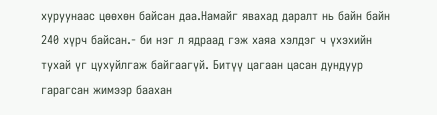хуруунаас цөөхөн байсан даа.Намайг явахад даралт нь байн байн 240 хүрч байсан.- би нэг л ядраад гэж хаяа хэлдэг ч үхэхийн тухай үг цухуйлгаж байгаагүй. Битүү цагаан цасан дундуур гарагсан жимээр баахан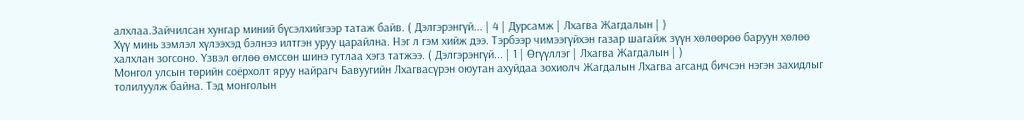алхлаа.Зайчилсан хунгар миний бүсэлхийгээр татаж байв. ( Дэлгэрэнгүй... | 4 | Дурсамж | Лхагва Жагдалын | )
Хүү минь зэмлэл хүлээхэд бэлнээ илтгэн уруу царайлна. Нэг л гэм хийж дээ. Тэрбээр чимээгүйхэн газар шагайж зүүн хөлөөрөө баруун хөлөө халхлан зогсоно. Үзвэл өглөө өмссөн шинэ гутлаа хэгз татжээ. ( Дэлгэрэнгүй... | 1 | Өгүүллэг | Лхагва Жагдалын | )
Монгол улсын төрийн соёрхолт яруу найрагч Бавуугийн Лхагвасүрэн оюутан ахуйдаа зохиолч Жагдалын Лхагва агсанд бичсэн нэгэн захидлыг толилуулж байна. Тэд монголын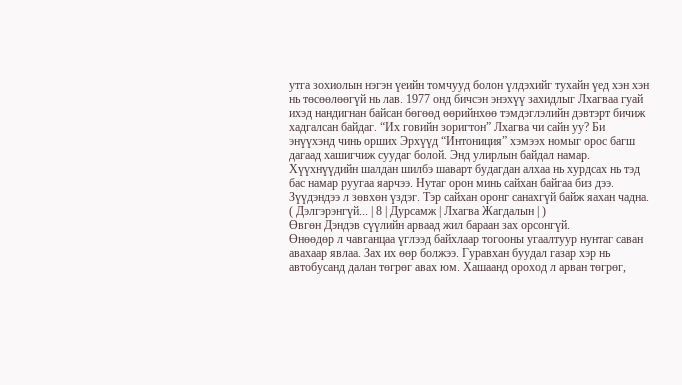утга зохиолын нэгэн үеийн томчууд болон үлдэхийг тухайн үед хэн хэн нь төсөөлөөгүй нь лав. 1977 онд бичсэн энэхүү захидлыг Лхагваа гуай ихэд нандигнан байсан бөгөөд өөрийнхөө тэмдэглэлийн дэвтэрт бичиж хадгалсан байдаг. “Их говийн зоригтон” Лхагва чи сайн уу? Би энүүхэнд чинь орших Эрхүүд “Интониция” хэмээх номыг орос багш дагаад хашигчиж суудаг болой. Энд улирлын байдал намар. Хүүхнүүдийн шалдан шилбэ шаварт будагдан алхаа нь хурдсах нь тэд бас намар руугаа яарчээ. Нутаг орон минь сайхан байгаа биз дээ. Зүүдэндээ л зөвхөн үздэг. Тэр сайхан оронг санахгүй байж яахан чадна. ( Дэлгэрэнгүй... | 8 | Дурсамж | Лхагва Жагдалын | )
Өвгөн Дэндэв сүүлийн арваад жил бараан зах орсонгүй.
Өнөөдөр л чавганцаа үглээд байхлаар тогооны угаалтуур нунтаг саван авахаар явлаа. Зах их өөр болжээ. Гуравхан буудал газар хэр нь автобусанд далан төгрөг авах юм. Хашаанд ороход л арван төгрөг,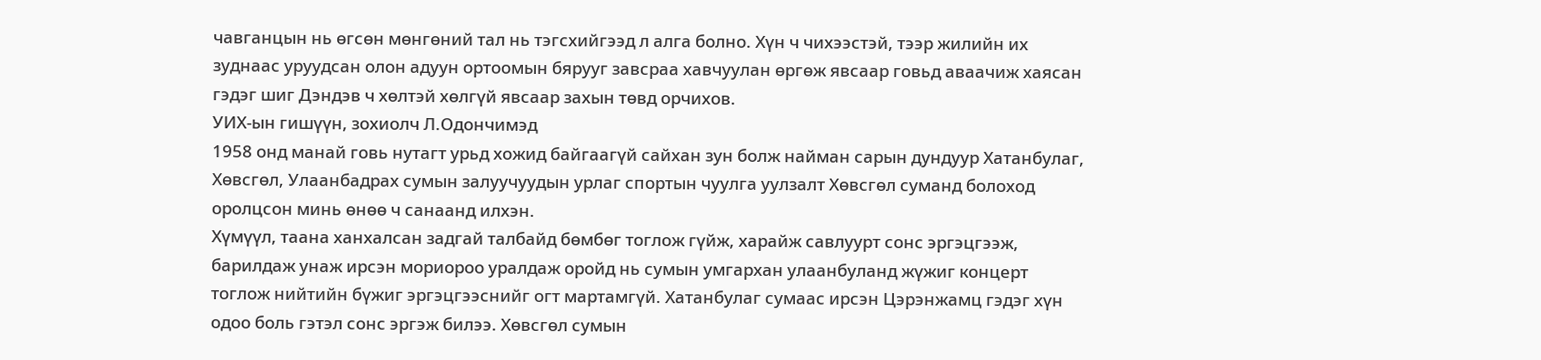чавганцын нь өгсөн мөнгөний тал нь тэгсхийгээд л алга болно. Хүн ч чихээстэй, тээр жилийн их зуднаас уруудсан олон адуун ортоомын бярууг завсраа хавчуулан өргөж явсаар говьд аваачиж хаясан гэдэг шиг Дэндэв ч хөлтэй хөлгүй явсаар захын төвд орчихов.
УИХ-ын гишүүн, зохиолч Л.Одончимэд
1958 онд манай говь нутагт урьд хожид байгаагүй сайхан зун болж найман сарын дундуур Хатанбулаг, Хөвсгөл, Улаанбадрах сумын залуучуудын урлаг спортын чуулга уулзалт Хөвсгөл суманд болоход оролцсон минь өнөө ч санаанд илхэн.
Хүмүүл, таана ханхалсан задгай талбайд бөмбөг тоглож гүйж, харайж савлуурт сонс эргэцгээж, барилдаж унаж ирсэн мориороо уралдаж оройд нь сумын умгархан улаанбуланд жүжиг концерт тоглож нийтийн бүжиг эргэцгээснийг огт мартамгүй. Хатанбулаг сумаас ирсэн Цэрэнжамц гэдэг хүн одоо боль гэтэл сонс эргэж билээ. Хөвсгөл сумын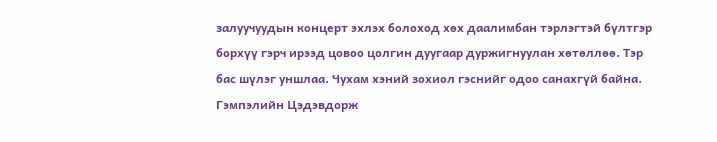залуучуудын концерт эхлэх болоход хөх даалимбан тэрлэгтэй бүлтгэр борхүү гэрч ирээд цовоо цолгин дуугаар дуржигнуулан хөтөллөө. Тэр бас шүлэг уншлаа. Чухам хэний зохиол гэснийг одоо санахгүй байна.
Гэмпэлийн Цэдэвдорж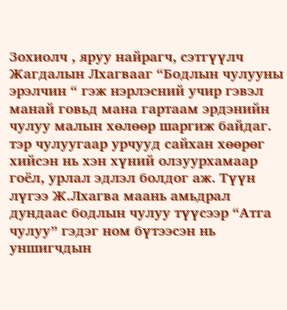Зохиолч , яруу найрагч, сэтгүүлч Жагдалын Лхагвааг “Бодлын чулууны эрэлчин “ гэж нэрлэсний учир гэвэл манай говьд мана гартаам эрдэнийн чулуу малын хөлөөр шаргиж байдаг. тэр чулуугаар урчууд сайхан хөөрөг хийсэн нь хэн хүний олзуурхамаар гоёл, урлал эдлэл болдог аж. Түүн лүгээ Ж.Лхагва маань амьдрал дундаас бодлын чулуу түүсээр “Атга чулуу” гэдэг ном бүтээсэн нь уншигчдын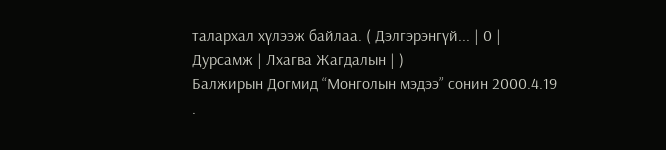талархал хүлээж байлаа. ( Дэлгэрэнгүй... | 0 | Дурсамж | Лхагва Жагдалын | )
Балжирын Догмид “Монголын мэдээ” сонин 2000.4.19 .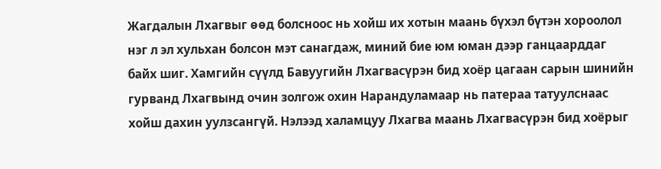Жагдалын Лхагвыг өөд болсноос нь хойш их хотын маань бүхэл бүтэн хороолол нэг л эл хульхан болсон мэт санагдаж, миний бие юм юман дээр ганцаарддаг байх шиг. Хамгийн сүүлд Бавуугийн Лхагвасүрэн бид хоёр цагаан сарын шинийн гурванд Лхагвынд очин золгож охин Нарандуламаар нь патераа татуулснаас хойш дахин уулзсангүй. Нэлээд халамцуу Лхагва маань Лхагвасүрэн бид хоёрыг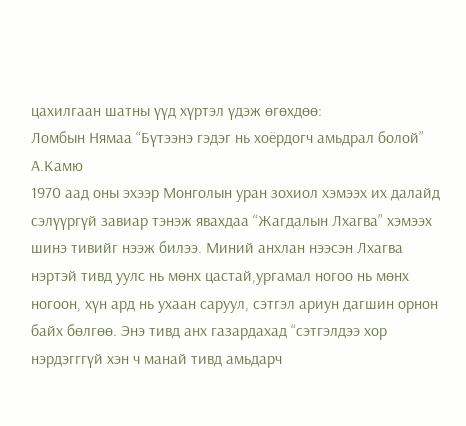цахилгаан шатны үүд хүртэл үдэж өгөхдөө:
Ломбын Нямаа “Бүтээнэ гэдэг нь хоёрдогч амьдрал болой” А.Камю
1970 аад оны эхээр Монголын уран зохиол хэмээх их далайд сэлүүргүй завиар тэнэж явахдаа “Жагдалын Лхагва” хэмээх шинэ тивийг нээж билээ. Миний анхлан нээсэн Лхагва нэртэй тивд уулс нь мөнх цастай,ургамал ногоо нь мөнх ногоон, хүн ард нь ухаан саруул, сэтгэл ариун дагшин орнон байх бөлгөө. Энэ тивд анх газардахад “сэтгэлдээ хор нэрдэгггүй хэн ч манай тивд амьдарч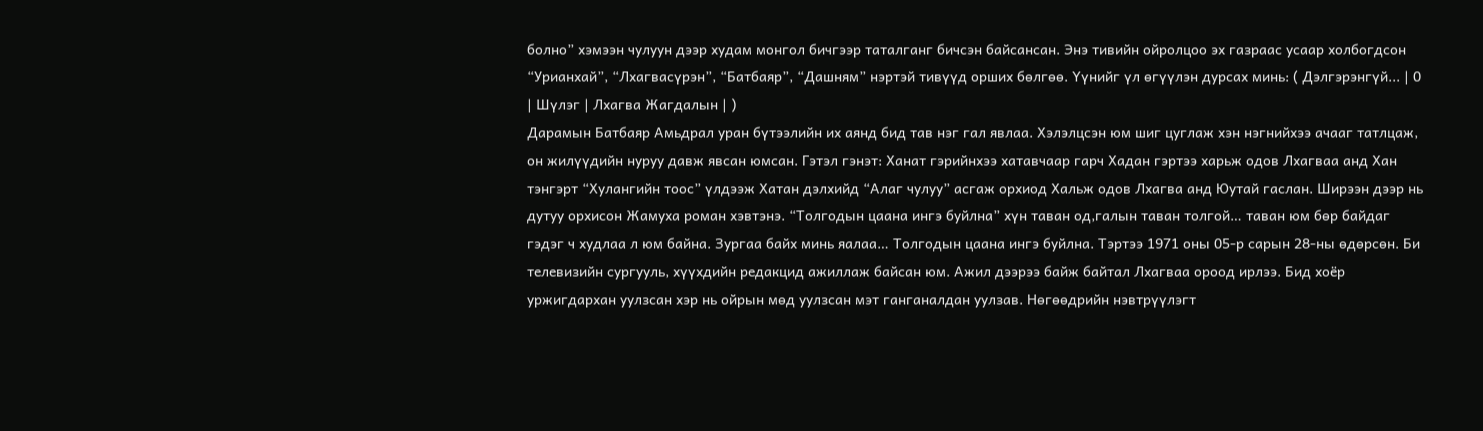болно” хэмээн чулуун дээр худам монгол бичгээр таталганг бичсэн байсансан. Энэ тивийн ойролцоо эх газраас усаар холбогдсон “Урианхай”, “Лхагвасүрэн”, “Батбаяр”, “Дашням” нэртэй тивүүд орших бөлгөө. Үүнийг үл өгүүлэн дурсах минь: ( Дэлгэрэнгүй... | 0 | Шүлэг | Лхагва Жагдалын | )
Дарамын Батбаяр Амьдрал уран бүтээлийн их аянд бид тав нэг гал явлаа. Хэлэлцсэн юм шиг цуглаж хэн нэгнийхээ ачааг татлцаж, он жилүүдийн нуруу давж явсан юмсан. Гэтэл гэнэт: Ханат гэрийнхээ хатавчаар гарч Хадан гэртээ харьж одов Лхагваа анд Хан тэнгэрт “Хулангийн тоос” үлдээж Хатан дэлхийд “Алаг чулуу” асгаж орхиод Хальж одов Лхагва анд Юутай гаслан. Ширээн дээр нь дутуу орхисон Жамуха роман хэвтэнэ. “Толгодын цаана ингэ буйлна” хүн таван од,галын таван толгой… таван юм бөр байдаг гэдэг ч худлаа л юм байна. Зургаа байх минь яалаа… Толгодын цаана ингэ буйлна. Тэртээ 1971 оны 05-р сарын 28-ны өдөрсөн. Би телевизийн сургууль, хүүхдийн редакцид ажиллаж байсан юм. Ажил дээрээ байж байтал Лхагваа ороод ирлээ. Бид хоёр уржигдархан уулзсан хэр нь ойрын мөд уулзсан мэт ганганалдан уулзав. Нөгөөдрийн нэвтрүүлэгт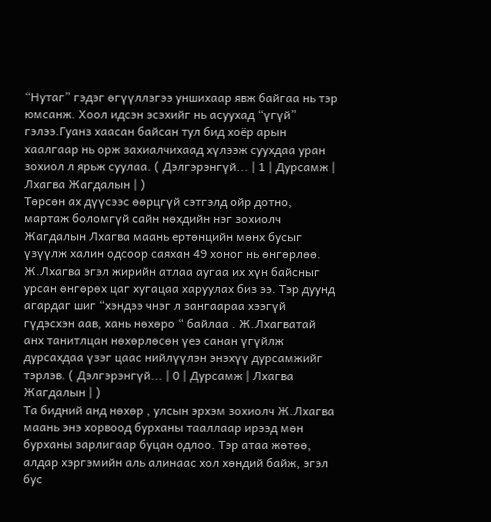“Нутаг” гэдэг өгүүллэгээ уншихаар явж байгаа нь тэр юмсанж. Хоол идсэн эсэхийг нь асуухад “үгүй” гэлээ.Гуанз хаасан байсан тул бид хоёр арын хаалгаар нь орж захиалчихаад хүлээж суухдаа уран зохиол л ярьж суулаа. ( Дэлгэрэнгүй... | 1 | Дурсамж | Лхагва Жагдалын | )
Төрсөн ах дүүсээс өөрцгүй сэтгэлд ойр дотно, мартаж боломгүй сайн нөхдийн нэг зохиолч Жагдалын Лхагва маань ертөнцийн мөнх бусыг үзүүлж халин одсоор саяхан 49 хоног нь өнгөрлөө. Ж.Лхагва эгэл жирийн атлаа аугаа их хүн байсныг урсан өнгөрөх цаг хугацаа харуулах биз ээ. Тэр дуунд агардаг шиг “хэндээ чнэг л зангаараа хээгүй гүдэсхэн аав, хань нөхөро “ байлаа . Ж.Лхагватай анх танитлцан нөхөрлөсөн үеэ санан үгүйлж дурсахдаа үзэг цаас нийлүүлэн энэхүү дурсамжийг тэрлэв. ( Дэлгэрэнгүй... | 0 | Дурсамж | Лхагва Жагдалын | )
Та бидний анд нөхөр , улсын эрхэм зохиолч Ж.Лхагва маань энэ хорвоод бурханы тааллаар ирээд мөн бурханы зарлигаар буцан одлоо. Тэр атаа жөтөө, алдар хэргэмийн аль алинаас хол хөндий байж, эгэл бус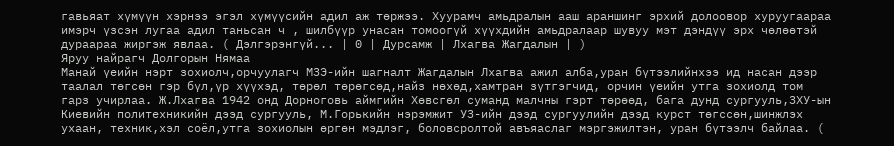гавьяат хүмүүн хэрнээ эгэл хүмүүсийн адил аж төржээ. Хуурамч амьдралын ааш араншинг эрхий долоовор хуруугаараа имэрч үзсэн лугаа адил таньсан ч , шилбүүр унасан томоогүй хүүхдийн амьдралаар шувуу мэт дэндүү эрх чөлөөтэй дураараа жиргэж явлаа. ( Дэлгэрэнгүй... | 0 | Дурсамж | Лхагва Жагдалын | )
Яруу найрагч Долгорын Нямаа
Манай үеийн нэрт зохиолч,орчуулагч МЗЭ-ийн шагналт Жагдалын Лхагва ажил алба,уран бүтээлийнхээ ид насан дээр таалал төгсөн гэр бүл,үр хүүхэд, төрөл төрөгсөд,найз нөхөд,хамтран зүтгэгчид, орчин үеийн утга зохиолд том гарз учирлаа. Ж.Лхагва 1942 онд Дорноговь аймгийн Хөвсгөл суманд малчны гэрт төрөөд, бага дунд сургууль,ЗХУ-ын Киевийн политехникийн дээд сургууль, М.Горькийн нэрэмжит УЗ-ийн дээд сургуулийн дээд курст төгссөн,шинжлэх ухаан, техник,хэл соёл,утга зохиолын өргөн мэдлэг, боловсролтой авъяаслаг мэргэжилтэн, уран бүтээлч байлаа. (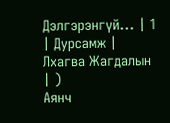Дэлгэрэнгүй... | 1 | Дурсамж | Лхагва Жагдалын | )
Аянч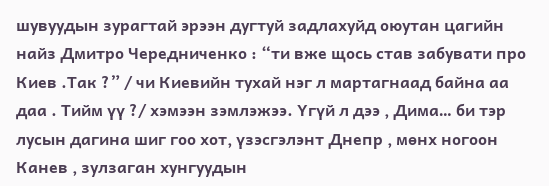шувуудын зурагтай эрээн дугтуй задлахуйд оюутан цагийн найз Дмитро Чередниченко : “ти вже щось став забувати про Киев .Так ?” / чи Киевийн тухай нэг л мартагнаад байна аа даа . Тийм үү ?/ хэмээн зэмлэжээ. Үгүй л дээ , Дима… би тэр лусын дагина шиг гоо хот, үзэсгэлэнт Днепр , мөнх ногоон Канев , зулзаган хунгуудын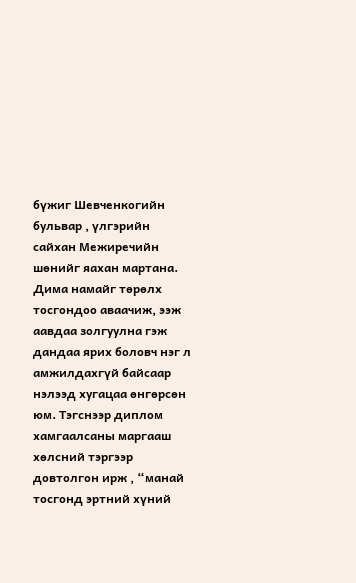бүжиг Шевченкогийн бульвар , үлгэрийн сайхан Межиречийн шөнийг яахан мартана. Дима намайг төрөлх тосгондоо аваачиж, ээж аавдаа золгуулна гэж дандаа ярих боловч нэг л амжилдахгүй байсаар нэлээд хугацаа өнгөрсөн юм. Тэгснээр диплом хамгаалсаны маргааш хөлсний тэргээр довтолгон ирж , “манай тосгонд эртний хүний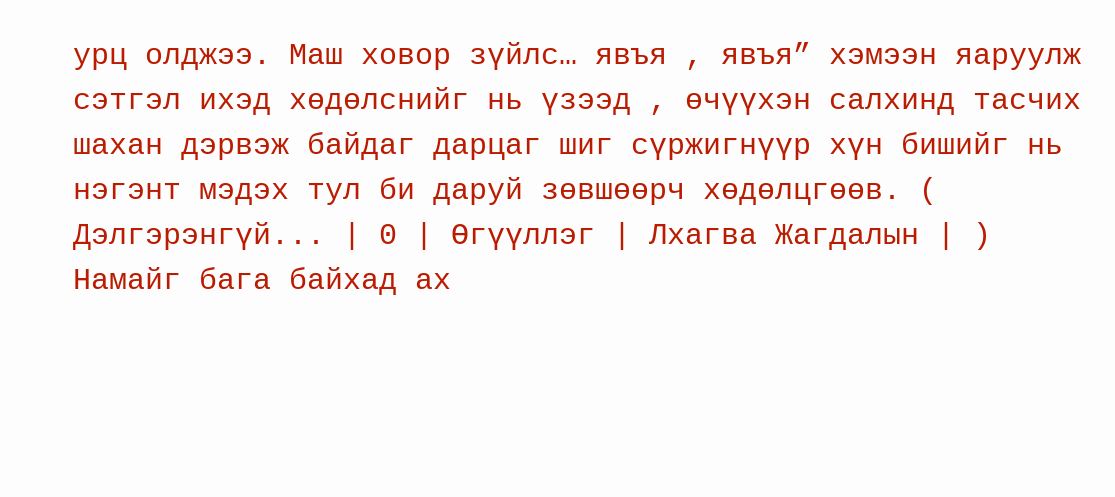урц олджээ. Маш ховор зүйлс… явъя , явъя” хэмээн яаруулж сэтгэл ихэд хөдөлснийг нь үзээд , өчүүхэн салхинд тасчих шахан дэрвэж байдаг дарцаг шиг сүржигнүүр хүн бишийг нь нэгэнт мэдэх тул би даруй зөвшөөрч хөдөлцгөөв. ( Дэлгэрэнгүй... | 0 | Өгүүллэг | Лхагва Жагдалын | )
Намайг бага байхад ах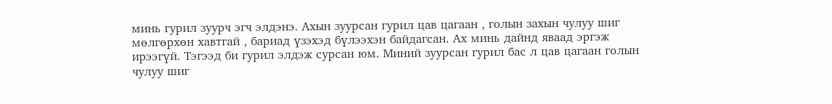минь гурил зуурч эгч элдэнэ. Ахын зуурсан гурил цав цагаан , голын захын чулуу шиг мөлгөрхөн хавтгай , бариад үзэхэд бүлээхэн байдагсан. Ах минь дайнд яваад эргэж ирээгүй. Тэгээд би гурил элдэж сурсан юм. Миний зуурсан гурил бас л цав цагаан голын чулуу шиг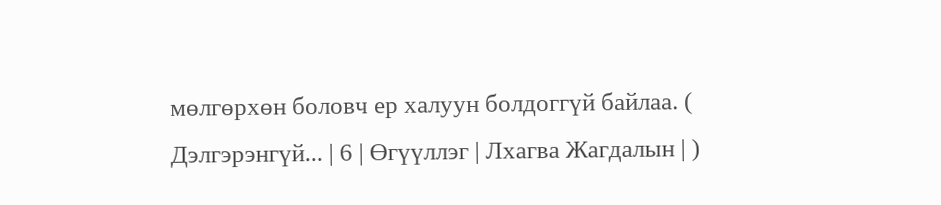мөлгөрхөн боловч ер халуун болдоггүй байлаа. ( Дэлгэрэнгүй... | 6 | Өгүүллэг | Лхагва Жагдалын | )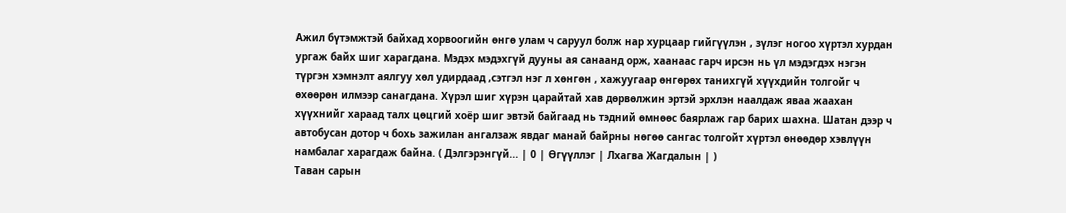Ажил бүтэмжтэй байхад хорвоогийн өнгө улам ч саруул болж нар хурцаар гийгүүлэн , зүлэг ногоо хүртэл хурдан ургаж байх шиг харагдана. Мэдэх мэдэхгүй дууны ая санаанд орж, хаанаас гарч ирсэн нь үл мэдэгдэх нэгэн түргэн хэмнэлт аялгуу хөл удирдаад ,сэтгэл нэг л хөнгөн , хажуугаар өнгөрөх танихгүй хүүхдийн толгойг ч өхөөрөн илмээр санагдана. Хүрэл шиг хүрэн царайтай хав дөрвөлжин эртэй эрхлэн наалдаж яваа жаахан хүүхнийг хараад талх цөцгий хоёр шиг эвтэй байгаад нь тэдний өмнөөс баярлаж гар барих шахна. Шатан дээр ч автобусан дотор ч бохь зажилан ангалзаж явдаг манай байрны нөгөө сангас толгойт хүртэл өнөөдөр хэвлүүн намбалаг харагдаж байна. ( Дэлгэрэнгүй... | 0 | Өгүүллэг | Лхагва Жагдалын | )
Таван сарын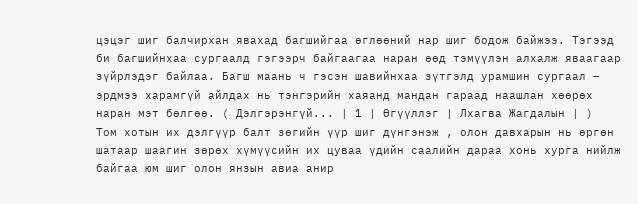цэцэг шиг балчирхан явахад багшийгаа өглөөний нар шиг бодож байжээ. Тэгээд би багшийнхаа сургаалд гэгээрч байгаагаа наран өөд тэмүүлэн алхалж яваагаар зүйрлэдэг байлаа. Багш маань ч гэсэн шавийнхаа зүтгэлд урамшин сургаал – эрдмээ харамгүй айлдах нь тэнгэрийн хаяанд мандан гараад наашлан хөөрөх наран мэт бөлгөө. ( Дэлгэрэнгүй... | 1 | Өгүүллэг | Лхагва Жагдалын | )
Том хотын их дэлгүүр балт зөгийн үүр шиг дүнгэнэж , олон давхарын нь өргөн шатаар шаагин зөрөх хүмүүсийн их цуваа үдийн саалийн дараа хонь хурга нийлж байгаа юм шиг олон янзын авиа анир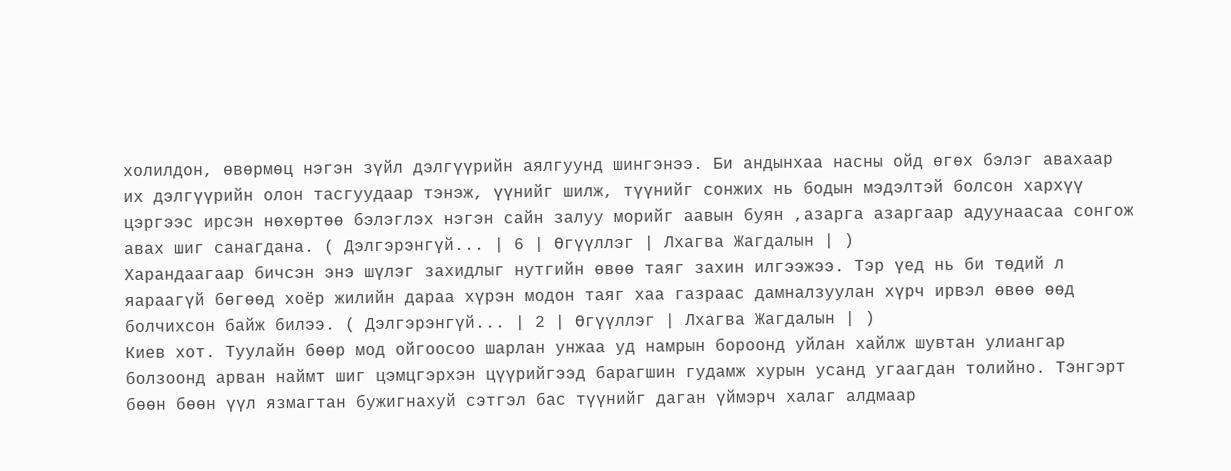холилдон, өвөрмөц нэгэн зүйл дэлгүүрийн аялгуунд шингэнээ. Би андынхаа насны ойд өгөх бэлэг авахаар их дэлгүүрийн олон тасгуудаар тэнэж, үүнийг шилж, түүнийг сонжих нь бодын мэдэлтэй болсон хархүү цэргээс ирсэн нөхөртөө бэлэглэх нэгэн сайн залуу морийг аавын буян ,азарга азаргаар адуунаасаа сонгож авах шиг санагдана. ( Дэлгэрэнгүй... | 6 | Өгүүллэг | Лхагва Жагдалын | )
Харандаагаар бичсэн энэ шүлэг захидлыг нутгийн өвөө таяг захин илгээжээ. Тэр үед нь би төдий л яараагүй бөгөөд хоёр жилийн дараа хүрэн модон таяг хаа газраас дамналзуулан хүрч ирвэл өвөө өөд болчихсон байж билээ. ( Дэлгэрэнгүй... | 2 | Өгүүллэг | Лхагва Жагдалын | )
Киев хот. Туулайн бөөр мод ойгоосоо шарлан унжаа уд намрын бороонд уйлан хайлж шувтан улиангар болзоонд арван наймт шиг цэмцгэрхэн цүүрийгээд барагшин гудамж хурын усанд угаагдан толийно. Тэнгэрт бөөн бөөн үүл язмагтан бужигнахуй сэтгэл бас түүнийг даган үймэрч халаг алдмаар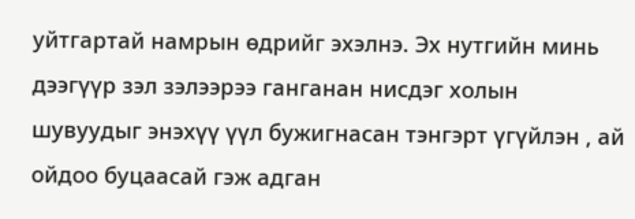уйтгартай намрын өдрийг эхэлнэ. Эх нутгийн минь дээгүүр зэл зэлээрээ ганганан нисдэг холын шувуудыг энэхүү үүл бужигнасан тэнгэрт үгүйлэн , ай ойдоо буцаасай гэж адган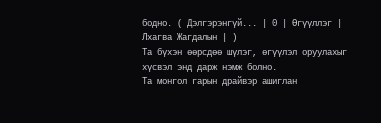бодно. ( Дэлгэрэнгүй... | 0 | Өгүүллэг | Лхагва Жагдалын | )
Та бүхэн өөрсдөө шүлэг, өгүүлэл оруулахыг хүсвэл энд дарж нэмж болно.
Та монгол гарын драйвэр ашиглан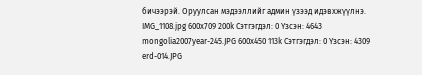бичээрэй. Оруулсан мэдээллийг админ үзээд идэвхжүүлнэ.
IMG_1108.jpg 600x709 200k Сэтгэгдэл: 0 Үзсэн: 4643
mongolia2007year-245.JPG 600x450 113k Сэтгэгдэл: 0 Үзсэн: 4309
erd-014.JPG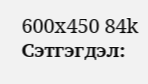600x450 84k Сэтгэгдэл: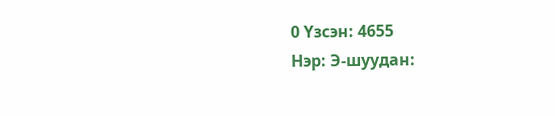0 Үзсэн: 4655
Нэр: Э-шуудан: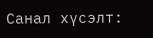Санал хүсэлт: